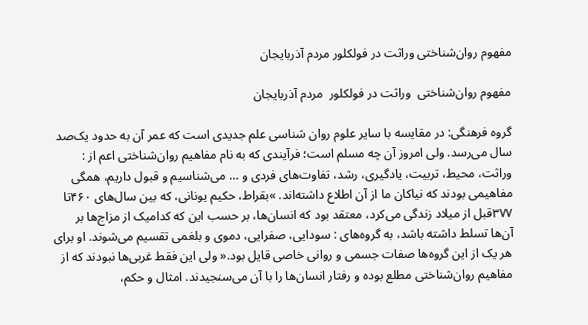مفهوم روان‌شناختی وراثت در فولکلور مردم آذربایجان

مفهوم روان‌شناختی  وراثت در فولکلور  مردم آذربایجان

گروه فرهنگی: در مقایسه با سایر علوم روان شناسی علم جدیدی است که عمر آن به حدود یک‌صد سال می‌رسد. ولی امروز آن چه مسلم است؛ فرآیندی که به نام مفاهیم روان‌شناختی اعم از : وراثت، محیط، تربیت، یادگیری، رشد، تفاوت‌های فردی و … می‌شناسیم و قبول داریم، همگی مفاهیمی بودند که نیاکان ما از آن اطلاع داشته‌اند. »بقراط، حکیم یونانی، که بین سال‌های ۴۶۰تا ۳۷۷قبل از میلاد زندگی می‌کرد، معتقد بود که انسان‌ها، بر حسب این که کدامیک از مزاج‌ها بر آن‌ها تسلط داشته باشد، به گروه‌های : سودایی، صفرایی، دموی و بلغمی تقسیم می‌شوند. او برای هر یک از این گروه‌ها صفات جسمی و روانی خاصی قایل بود.« ولی این فقط غربی‌ها نبودند که از مفاهیم روان‌شناختی مطلع بوده و رفتار انسان‌ها را با آن می‌سنجیدند. امثال و حکم،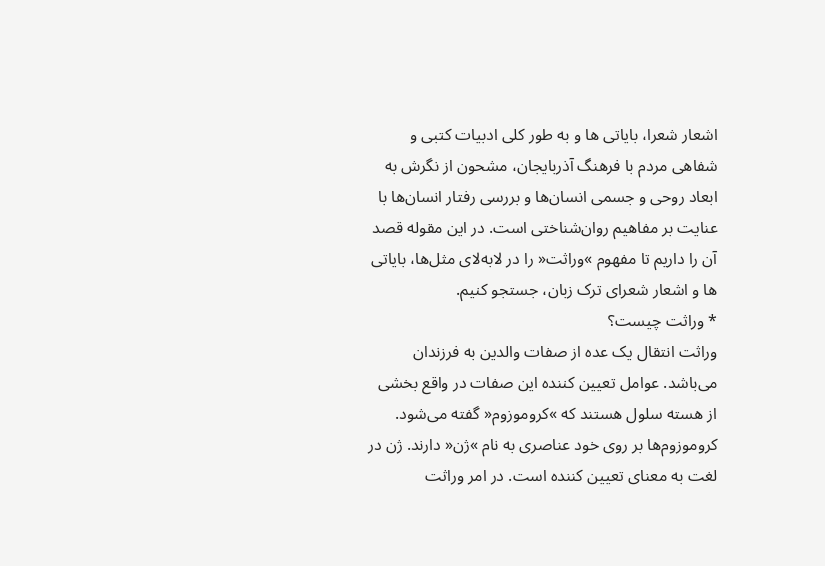اشعار شعرا، بایاتی ها و به طور کلی ادبیات کتبی و شفاهی مردم با فرهنگ آذربایجان، مشحون از نگرش به ابعاد روحی و جسمی انسان‌ها و بررسی رفتار انسان‌ها با عنایت بر مفاهیم روان‌شناختی است. در این مقوله قصد آن را داریم تا مفهوم »وراثت« را در لابه‌لای مثل‌ها، بایاتی ها و اشعار شعرای ترک زبان، جستجو کنیم.
* وراثت چیست؟
وراثت انتقال یک عده از صفات والدین به فرزندان می‌باشد. عوامل تعیین کننده این صفات در واقع بخشی از هسته سلول هستند که »کروموزوم« گفته می‌شود. کروموزوم‌ها بر روی خود عناصری به نام »ژن« دارند. ژن در لغت به معنای تعیین کننده است. در امر وراثت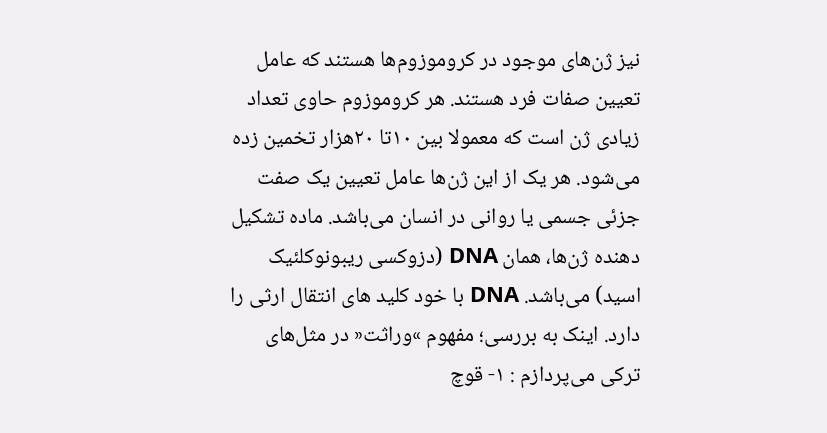نیز ژن‌های موجود در کروموزوم‌ها هستند که عامل تعیین صفات فرد هستند. هر کروموزوم حاوی تعداد زیادی ژن است که معمولا بین ۱۰تا ۲۰هزار تخمین زده می‌شود. هر یک از این ژن‌ها عامل تعیین یک صفت جزئی جسمی یا روانی در انسان می‌باشد. ماده تشکیل دهنده ژن‌ها، همان DNA (دزوکسی ریبونوکلئیک اسید) می‌باشد. DNA با خود کلید های انتقال ارثی را دارد. اینک به بررسی؛ مفهوم »وراثت« در مثل‌های ترکی می‌پردازم : ۱- قوچ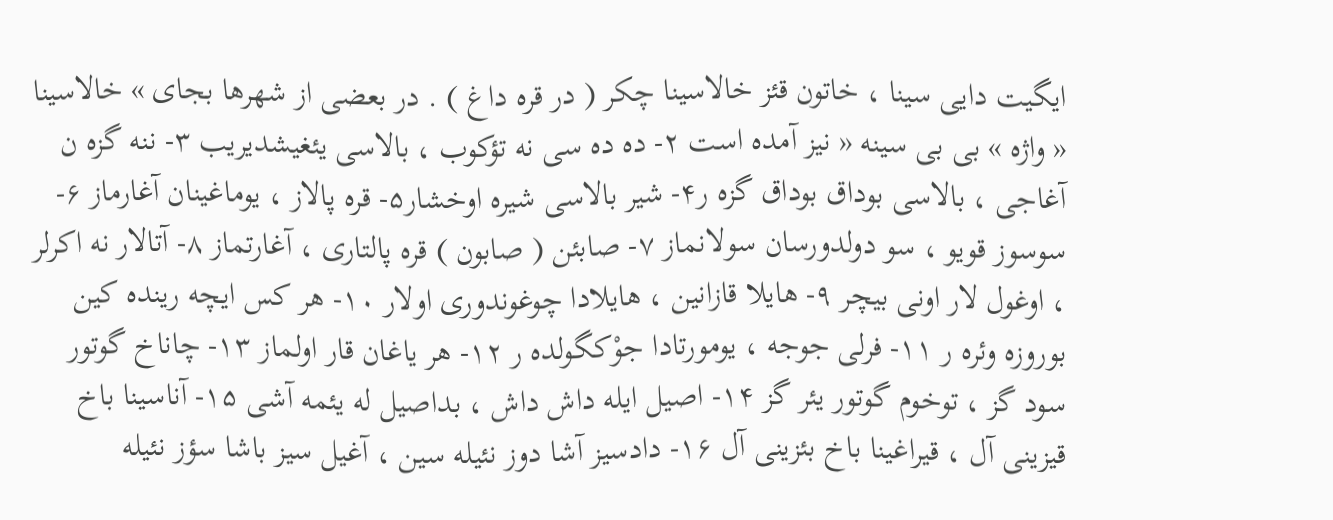ایگیت دایی سینا ، خاتون قئز خالاسینا چکر ( در قره داغ ) . در بعضی از شهرها بجای » خالاسینا « واژه » بی بی سینه « نیز آمده است ۲- ده ده سی نه تؤکوب ، بالاسی یئغیشدیریب ۳- ننه گزه ن آغاجی ، بالاسی بوداق بوداق گزه ر۴- شیر بالاسی شیره اوخشار۵- قره پالاز ، یوماغینان آغارماز ۶- سوسوز قویو ، سو دولدورسان سولانماز ۷- صابئن ( صابون ) قره پالتاری ، آغارتماز ۸- آتالار نه اکرلر ، اوغول لار اونی بیچر ۹- هایلا قازانین ، هایلادا چوغوندوری اولار ۱۰- هر کس ایچه رینده کین بوروزه وئره ر ۱۱- فرلی جوجه ، یومورتادا جوْکگولده ر ۱۲- هر یاغان قار اولماز ۱۳- چاناخ گوتور سود گز ، توخوم گوتور یئر گز ۱۴- اصیل ایله داش داش ، بداصیل له یئمه آشی ۱۵- آناسینا باخ قیزینی آل ، قیراغینا باخ بئزینی آل ۱۶- دادسیز آشا دوز نئیله سین ، آغیل سیز باشا سؤز نئیله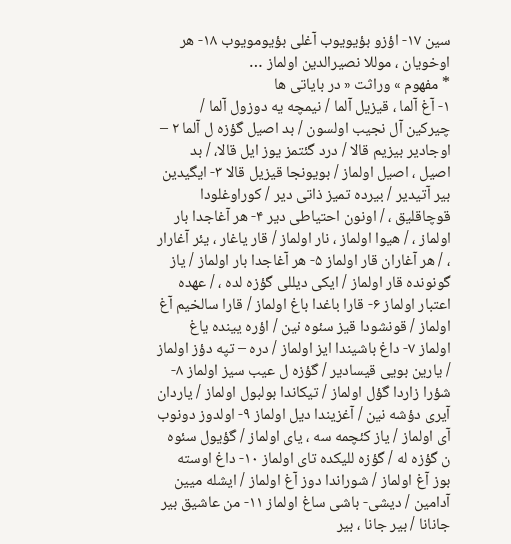سین ۱۷- اؤزو بؤیویوب آغلی بؤیومویوب ۱۸- هر اوخویان ، موللا نصیرالدین اولماز …
* مفهوم » وراثت « در بایاتی ها
۱- آغ آلما ، قیزیل آلما / نیمچه یه دوزول آلما / چیرکین آل نجیب اولسون / بد اصیل گؤزه ل آلما ۲ – اوجادیر بیزیم قالا / درد گئتمز یوز ایل قالا، / بد اصیل ، اصیل اولماز / بویونجا قیزیل قالا ۳- ایگیدین بیر آتیدیر / بیرده تمیز ذاتی دیر / کوراوغلودا قوچاقلیق ، / اونون احتیاطی دیر ۴- هر آغاجدا بار اولماز ، / هیوا اولماز ، نار اولماز / قار یاغار ، یئر آغارار ، / هر آغاران قار اولماز ۵- هر آغاجدا بار اولماز / یاز گونونده قار اولماز / ایکی دیللی گؤزه لده ، / عهده اعتبار اولماز ۶- قارا باغدا باغ اولماز / قارا سالخیم آغ اولماز / قونشودا قیز سئوه نین / اؤره یینده یاغ اولماز ۷- داغ باشیندا ایز اولماز / دره – تپه دؤز اولماز / یارین بویی قیسادیر / گؤزه ل عیب سیز اولماز ۸- شؤرا زاردا گؤل اولماز / تیکاندا بولبول اولماز / یاردان آیری دؤشه نین / آغزیندا دیل اولماز ۹- اولدوز دونوب آی اولماز / یاز کئچمه سه ، یای اولماز / گؤیول سئوه ن گؤزه له / گؤزه للیکده تای اولماز ۱۰- داغ اوسته بوز آغ اولماز / شوراندا دوز آغ اولماز / ایشله میین آدامین / دیشی- باشی ساغ اولماز ۱۱- من عاشیق بیر جانانا / بیر جانا ، بیر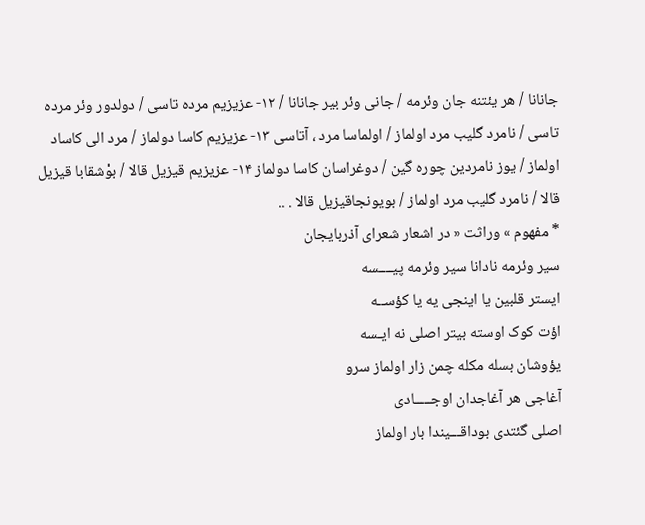جانانا / هر یئتنه جان وئرمه / جانی وئر بیر جانانا / ۱۲- عزیزیم مرده تاسی / دولدور وئر مرده تاسی / نامرد گلیب مرد اولماز / اولماسا مرد ، آتاسی ۱۳- عزیزیم کاسا دولماز / مرد الی کاساد اولماز / یوز نامردین چوره گین / دوغراسان کاسا دولماز ۱۴- عزیزیم قیزیل قالا / بوْشقابا قیزیل قالا / نامرد گلیب مرد اولماز / بویونجاقیزیل قالا . ..
* مفهوم » وراثت « در اشعار شعرای آذربایجان
سیر وئرمه نادانا سیر وئرمه پیــــسه
ایستر قلبین یا اینجی یه یا کؤســه
اؤت کوک اوسته بیتر اصلی نه ایـسه
یؤوشان بسله مکله چمن زار اولماز سرو
آغاجی هر آغاجدان اوجـــــادی
اصلی گئتدی بوداقـــیندا بار اولماز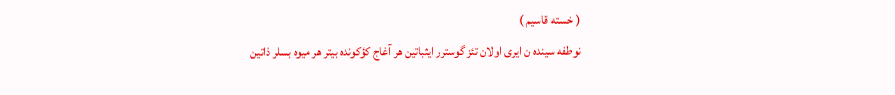( خسته قاسیم )
نوطفه سینده ن ایری اولان تئز گوسترر ایثباتین هر آغاج کؤکونده بیتر هر میوه بسلر ذاتین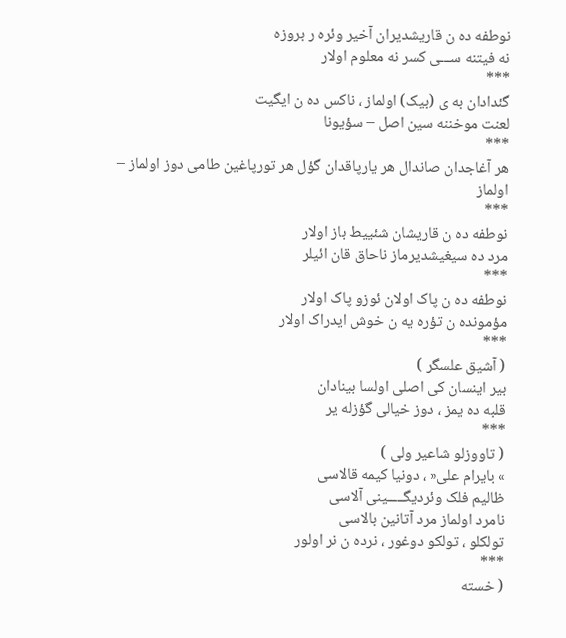نوطفه ده ن قاریشدیران آخیر وئره ر بروزه
نه فیتنه ســـی کسر نه معلوم اولار
***
گئدادان به ی (بیک) اولماز ، ناکس ده ن ایگیت
لعنت موخننه سین اصل – سؤیونا
***
هر آغاجدان صاندال هر یارپاقدان گؤل هر تورپاغین طامی دوز اولماز – اولماز
***
نوطفه ده ن قاریشان شئییط باز اولار
مرد ده سیغیشدیرماز ناحاق قان ائیلر
***
نوطفه ده ن پاک اولان ئوزو پاک اولار
مؤمونده ن تؤره یه ن خوش ایدراک اولار
***
( آشیق علسگر )
بیر اینسان کی اصلی اولسا بینادان
قلبه ده یمز ، دوز خیالی گؤزله یر
***
( تاووزلو شاعیر ولی )
» بایرام علی« ، دونیا کیمه قالاسی
ظالیم فلک وئردیگـــــینی آلاسی
نامرد اولماز مرد آتانین بالاسی
تولکلو ، تولکو دوغور ، نرده ن نر اولور
***
( خسته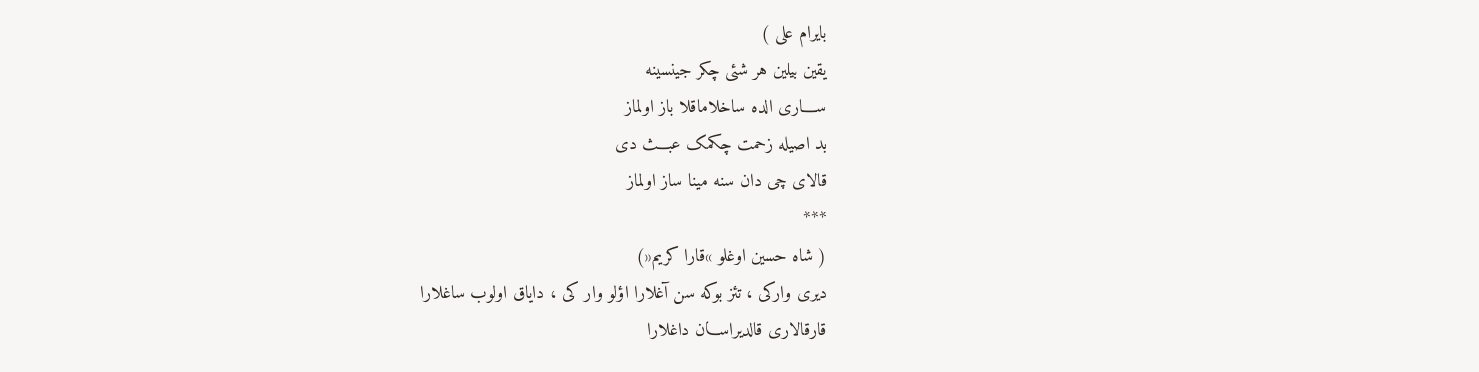بایرام علی )
یقین بیلین هر شئی چکر جینسینه
ســــاری الده ساخلاماقلا باز اولماز
بد اصیله زحمت چکمک عبـــث دی
قالای چی دان سنه مینا ساز اولماز
***
( شاه حسین اوغلو »قارا کریم«)
دیری وارکی ، تئز بوکه سن آغلارا اؤلو وار کی ، دایاق اولوب ساغلارا
قارقالاری قالدیراســـان داغلارا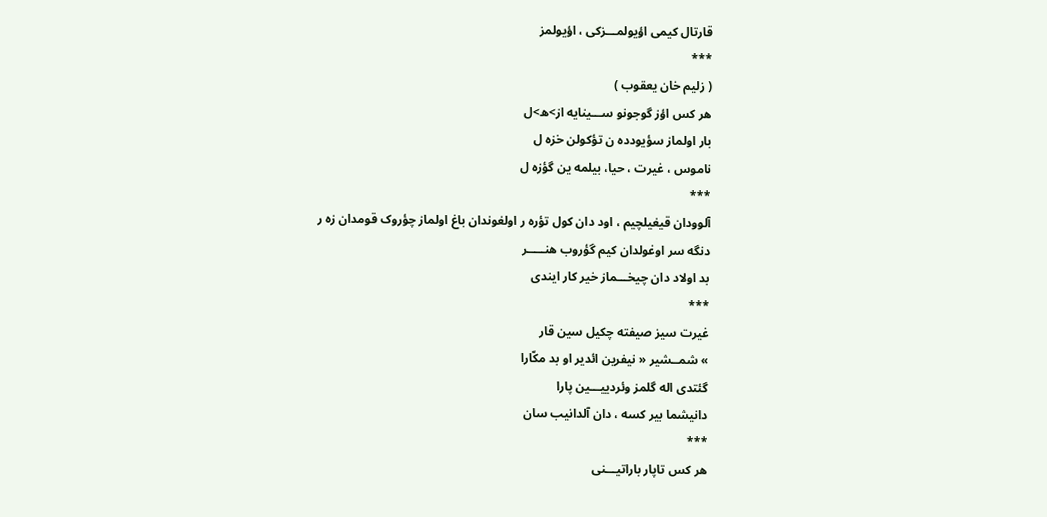قارتال کیمی اؤیولمـــزکی ، اؤیولمز
***
( زلیم خان یعقوب )
هر کس اؤز گوجونو ســـینایه از>ه>ل
بار اولماز سؤیودده ن تؤکولن خزه ل
ناموس ، غیرت ، حیا، بیلمه ین گؤزه ل
***
آلوودان قیغیلچیم ، اود دان کول تؤره ر اولغوندان باغ اولماز چؤروک قومدان زه ر
دنگه سر اوغولدان کیم گؤروب هنـــــر
بد اولاد دان چیخـــماز خیر کار ایندی
***
غیرت سیز صیفته چکیل سین قار
» شمــشیر « نیفرین ائدیر او بد مکّارا
گئتدی اله گلمز وئردییـــین پارا
دانیشما بیر کسه ، دان آلدانیب سان
***
هر کس تاپار باراتیـــنی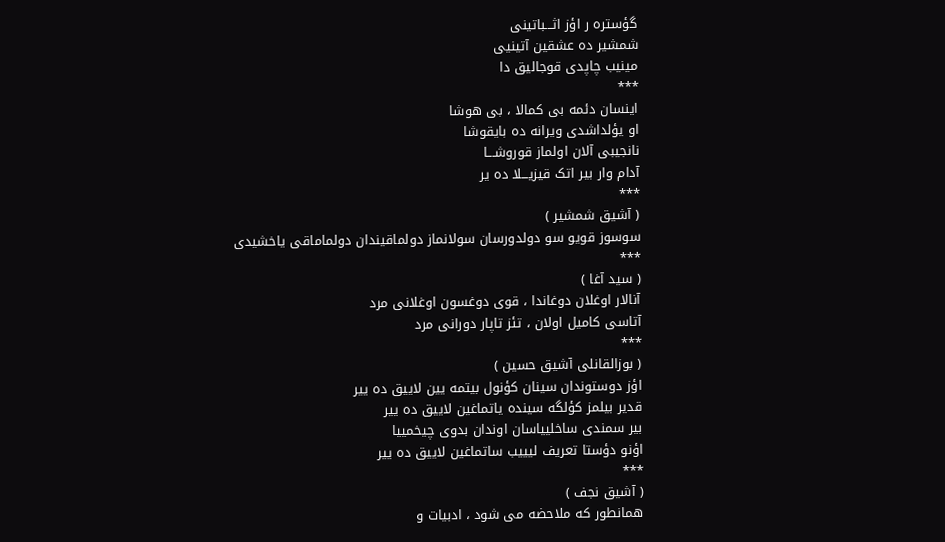گؤستره ر اؤز اثـــباتینی
شمشیر ده عشقین آتینیی
مینیب چاپدی قوجالیق دا
***
اینسان دئمه بی کمالا ، بی هوشا
او یؤلداشدی ویرانه ده بایقوشا
نانجیبی آلان اولماز قوروشـــا
آدام وار بیر اتک قیزیـــلا ده یر
***
( آشیق شمشیر )
سوسوز قویو سو دولدورسان سولانماز دولماقیندان دولماماقی یاخشیدی
***
( سید آغا )
آنالار اوغلان دوغاندا ، قوی دوغسون اوغلانی مرد
آتاسی کامیل اولان ، تئز تاپار دورانی مرد
***
( بوزالقانلی آشیق حسین )
اؤز دوستوندان سینان کؤنول بیتمه یین لاییق ده ییر
قدیر بیلمز کؤلگه سینده یاتماغین لاییق ده ییر
بیر سمندی ساخلییاسان اوندان بدوی چیخمییا
اؤنو دؤستا تعریف لیییب ساتماغین لاییق ده ییر
***
( آشیق نجف )
همانطور که ملاحضه می شود ، ادبیات و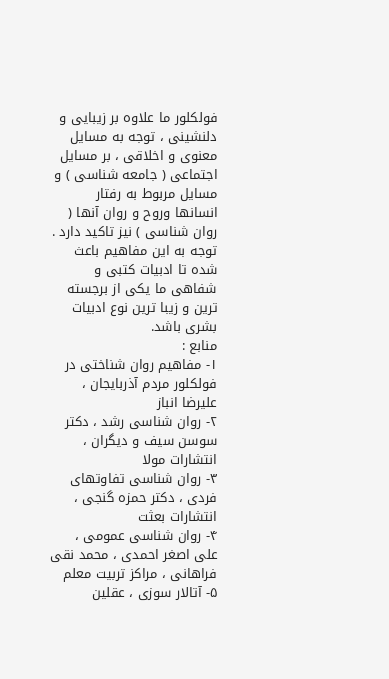فولکلور ما علاوه بر زیبایی و دلنشینی ، توجه به مسایل معنوی و اخلاقی ، بر مسایل اجتماعی ( جامعه شناسی ) و مسایل مربوط به رفتار انسانها وروح و روان آنها ( روان شناسی ) نیز تاکید دارد . توجه به این مفاهیم باعث شده تا ادبیات کتبی و شفاهی ما یکی از برجسته ترین و زیبا ترین نوع ادبیات بشری باشد.
منابع :
۱- مفاهیم روان شناختی در فولکلور مردم آذربایجان ، علیرضا انباز
۲- روان شناسی رشد ، دکتر سوسن سیف و دیگران ، انتشارات مولا
۳- روان شناسی تفاوتهای فردی ، دکتر حمزه گنجی ، انتشارات بعثت
۴- روان شناسی عمومی ، علی اصغر احمدی ، محمد نقی فراهانی ، مراکز تربیت معلم
۵- آتالار سوزی ، عقلین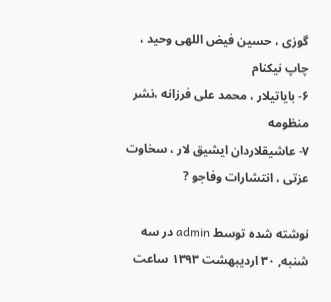گوزی ، حسین فیض اللهی وحید ، چاپ نیکنام
۶- بایاتیلار ، محمد علی فرزانه ،نشر منظومه
۷- عاشیقلاردان ایشیق لار ، سخاوت عزتی ، انتشارات وفاجو ?

نوشته شده توسط admin در سه شنبه, ۳۰ اردیبهشت ۱۳۹۳ ساعت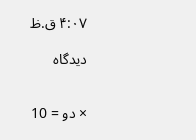۴:۰۷ ق.ظ

دیدگاه


× دو = 10